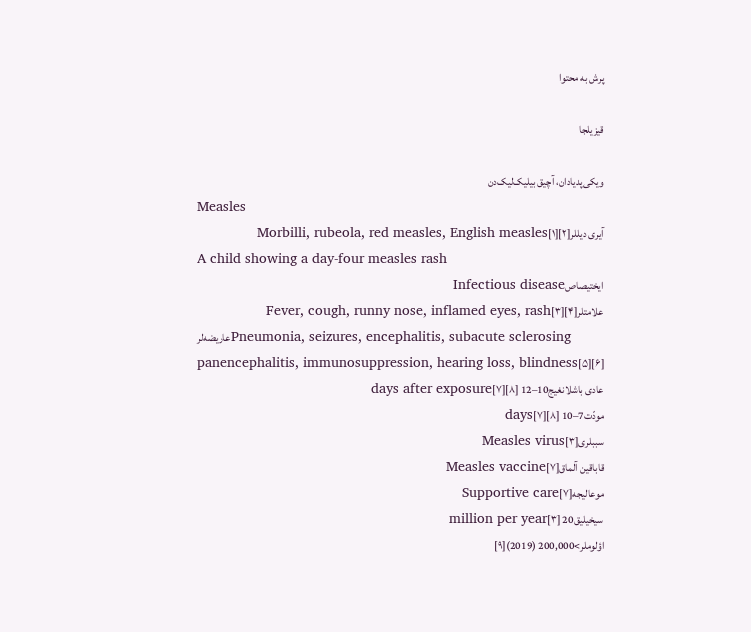پرش به محتوا

قیزیلجا

ویکی‌پدیادان، آچیق بیلیک‌لیک‌دن
Measles
آیری دیللرMorbilli, rubeola, red measles, English measles[۱][۲]
A child showing a day-four measles rash
ایختیصاصInfectious disease
علامتلرFever, cough, runny nose, inflamed eyes, rash[۳][۴]
عاریضه‌لرPneumonia, seizures, encephalitis, subacute sclerosing panencephalitis, immunosuppression, hearing loss, blindness[۵][۶]
عادی باشلانغیج10–12 days after exposure[۷][۸]
مودّت7–10 days[۷][۸]
سببلریMeasles virus[۳]
قاباقین آلماقMeasles vaccine[۷]
موعالیجهSupportive care[۷]
سیخیلیق20 million per year[۳]
اؤلوملر>200,000 (2019)[۹]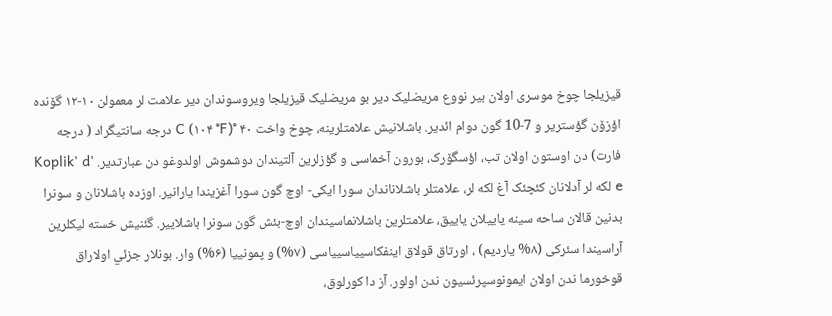قیزیلجا چوخ موسری اولان بیر نووع مریضلیک دیر بو مریضلیک قیزیلجا ویروسوندان دیر علامت لر معمولن ۱۰-۱۲ گۆنده اؤزۆن گؤستریر و 7-10 گون دوام ائدیر. باشلانيش علامتلرينه، چوخ واخت ۴۰ °C (۱۰۴ °F) درجه سانتیگراد ( درجه فارت) دن اوستون اولان تب، اؤسگۆرک، بورون آخماسی و گؤزلرین آلتیندان دوشموش اولدوغو دن عبارتدير. Koplik' d' e لکه لر آدلانان کئچئک آغ لکه لر، علامتلر باشلاناندان سورا ایکی- اوچ گون سورا آغزیندا یارانیر. اوزده باشلانان و سونرا بدنین قالان ساحه سینه یاییلان یاییق، علامتلرین باشلانماسيندان اوچ-بئش گون سونرا باشلاییر. گئنیش خسته لیکلرین آراسیندا سئرکی (۸% یاردیم) ، اورتاق قولاق اینفکاسییاسییاسی (۷%) و پمونییا (۶%) وار. بونلار جزئي اولاراق قوخورما ندن اولان ايمونوسپرئسيون ندن اولور. آز دا کورلوق،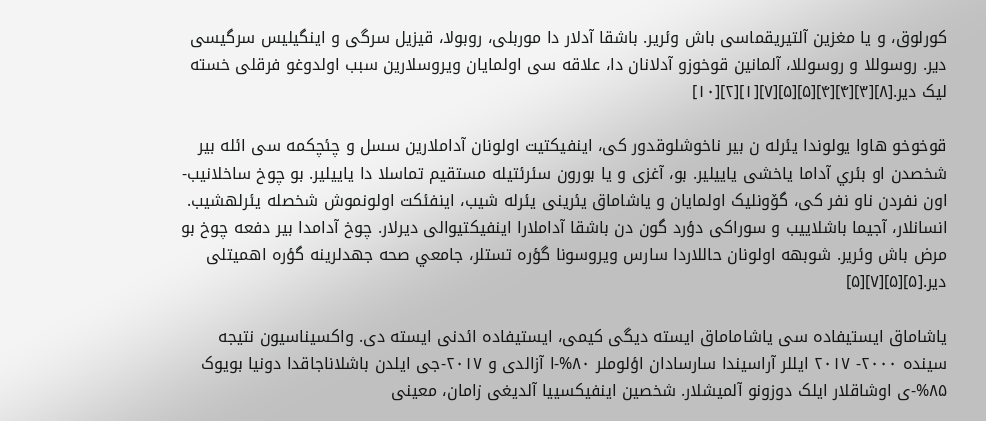کورلوق، و یا مغزین آلتیریقماسی باش وئریر. باشقا آدلار دا موربلی، روبولا، قیزیل سرگی و اینگیلیس سرگیسی دیر. روسوللا و روسوللا، آلمانین قوخوزو آدلانان دا، علاقه سی اولمایان ویروسلارین سبب اولدوغو فرقلی خسته لیک دیر.[۸][۳][۴][۴][۵][۵][۷][۱][۲][۱۰]

قوخوخو هاوا یولوندا یئرله ن بیر ناخوشلوقدور کی، اینفیکتیت اولونان آداملارين سسل و چئچکمه سی ائله بیر شخصدن او بئري آداما یاخشی یاییلیر. بو، آغزی و یا بورون سئرئتیله مستقیم تماسلا دا یاییلیر. بو چوخ ساخلانیب- اون نفردن ناو نفر کی، گۆونلیک اولمایان و یاشاماق یئرینی یئرله شیب، اینفئکت اولونموش شخصله یئرلهشیب. انسانلار، آجیما باشلاییب و سوراکی دؤرد گون دن باشقا آداملارا اینفیکتیوالی دیرلار. چوخ آدامدا بیر دفعه چوخ بو مرض باش وئریر. شوبهه اولونان حاللاردا سارس ویروسونا گؤره تستلر، جامعي صحه جهدلرینه گؤره اهمیتلی دیر.[۵][۵][۷][۵]

یاشاماق ایستیفاده سی یاشاماماق ایسته دیگی کیمی، ایستیفاده ائدنی ایسته دی. واکسیناسیون نتیجه سینده ۲۰۰۰- ۲۰۱۷ ایللر آراسیندا سارسادان اؤلوملر ۸۰%-ا آزالدی و ۲۰۱۷-جی ایلدن باشلاناجاقدا دونیا بویوک ۸۵%-ی اوشاقلار ایلک دوزونو آلمیشلار. شخصین اینفیکسییا آلدیغی زامان، معینی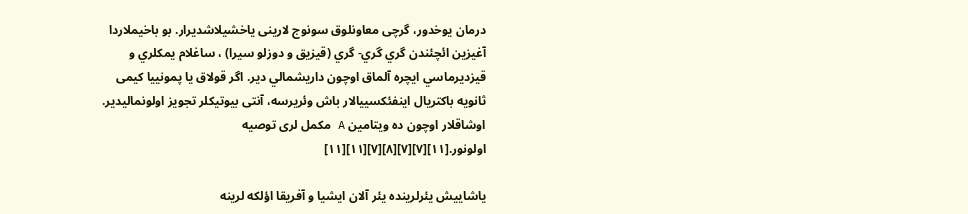درمان یوخدور، گرچی معاونلوق سونوج لارینی یاخشیلاشدیرار. بو باخيملاردا آغيزين ائچئندن گري گري- گري (قيزيق و دوزلو سيرا) ، ساغلام يمکلري و قيزديرماسي ايچره آلماق اوچون داريشمالي دير. اگر قولاق یا پمونییا کیمی ثانویه باکتریال اینفئکسییالار باش وئریرسه، آنتی بیوتیکلر تجویز اولونمالیدیر. اوشاقلار اوچون ده ویتامین A مکمل لری توصیه اولونور.[۱۱][۷][۷][۸][۷][۱۱][۱۱]

یاشاییش یئرلرینده یئر آلان ایشیا و آفریقا اؤلکه لرینه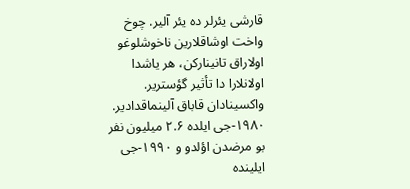قارشی یئرلر ده یئر آلیر. چوخ واخت اوشاقلارین ناخوشلوغو اولاراق تانینارکن، هر یاشدا اولانلارا دا تأثیر گؤستریر. واکسینادان قاباق آلینماقدادیر. ۱۹۸۰-جی ایلده ۲.۶ میلیون نفر بو مرضدن اؤلدو و ۱۹۹۰-جی ایلینده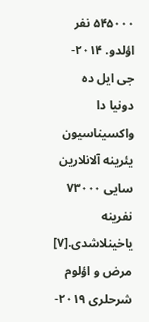۵۴۵۰۰۰ نفر اؤلدو. ۲۰۱۴-جی ایل ده دونیا دا واکسیناسیون یئرینه آلانلارین سایی ۷۳۰۰۰ نفرینه یاخینلاشدی.[۷] مرض و اؤلوم شرحلری ۲۰۱۹-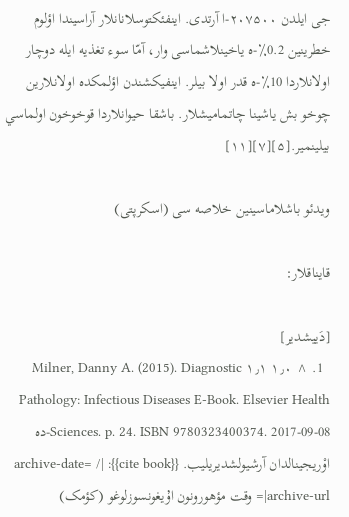جی ایلدن ۲۰۷۵۰۰-ا آرتدی. اینفئکتوسلانانلار آراسيندا اؤلوم خطرینین 0.2٪-ه یاخینلاشماسی وار، آمّا سوء تغذیه ایله دوچار اولانلاردا 10٪-ه قدر اولا بیلر. اینفیکشندن اؤلمکده اولانلارين چوخو بش یاشینا چاتمامیشلار. باشقا حيوانلاردا قوخوخون اولماسي بیلینمیر.[۵][۷][۱۱]

ویدئو باشلاماسینین خلاصه سی (اسکرپتی)

قایناقلار:

[دَییشدیر]
  1. ^ ۱٫۰ ۱٫۱ Milner, Danny A. (2015). Diagnostic Pathology: Infectious Diseases E-Book. Elsevier Health Sciences. p. 24. ISBN 9780323400374. 2017-09-08-ده اوْریجینالدان آرشیولشدیریلیب. {{cite book}}: |archive-date= / |archive-url= وقت مؤهورونون اۇیغونسوزلوغو (کؤمک)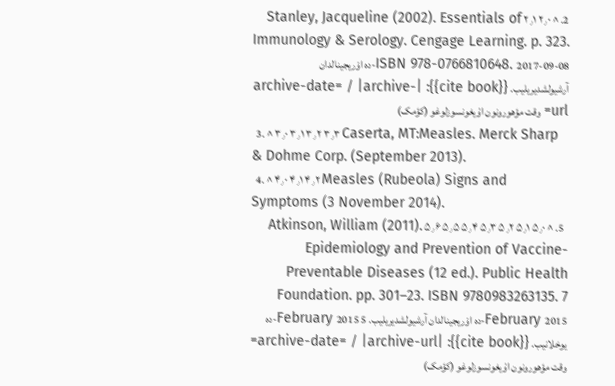2. ^ ۲٫۰ ۲٫۱ Stanley, Jacqueline (2002). Essentials of Immunology & Serology. Cengage Learning. p. 323. ISBN 978-0766810648. 2017-09-08-ده اوْریجینالدان آرشیولشدیریلیب. {{cite book}}: |archive-date= / |archive-url= وقت مؤهورونون اۇیغونسوزلوغو (کؤمک)
  3. ^ ۳٫۰ ۳٫۱ ۳٫۲ ۳٫۳ Caserta, MT:Measles. Merck Sharp & Dohme Corp. (September 2013).
  4. ^ ۴٫۰ ۴٫۱ ۴٫۲ Measles (Rubeola) Signs and Symptoms (3 November 2014).
  5. ^ ۵٫۰ ۵٫۱ ۵٫۲ ۵٫۳ ۵٫۴ ۵٫۵ ۵٫۶ Atkinson, William (2011). Epidemiology and Prevention of Vaccine-Preventable Diseases (12 ed.). Public Health Foundation. pp. 301–23. ISBN 9780983263135. 7 February 2015-ده اوْریجینالدان آرشیولشدیریلیب. 5 February 2015-ده یوخلانیب. {{cite book}}: |archive-date= / |archive-url= وقت مؤهورونون اۇیغونسوزلوغو (کؤمک)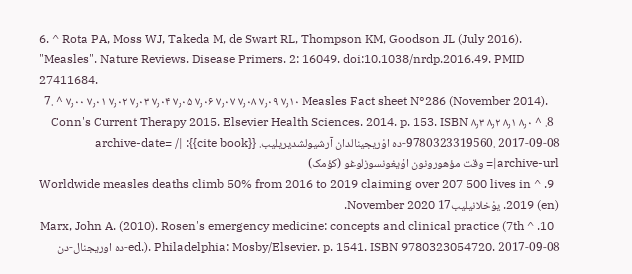6. ^ Rota PA, Moss WJ, Takeda M, de Swart RL, Thompson KM, Goodson JL (July 2016). "Measles". Nature Reviews. Disease Primers. 2: 16049. doi:10.1038/nrdp.2016.49. PMID 27411684.
  7. ^ ۷٫۰۰ ۷٫۰۱ ۷٫۰۲ ۷٫۰۳ ۷٫۰۴ ۷٫۰۵ ۷٫۰۶ ۷٫۰۷ ۷٫۰۸ ۷٫۰۹ ۷٫۱۰ Measles Fact sheet N°286 (November 2014).
  8. ^ ۸٫۰ ۸٫۱ ۸٫۲ ۸٫۳ Conn's Current Therapy 2015. Elsevier Health Sciences. 2014. p. 153. ISBN 9780323319560. 2017-09-08-ده اوْریجینالدان آرشیولشدیریلیب. {{cite book}}: |archive-date= / |archive-url= وقت مؤهورونون اۇیغونسوزلوغو (کؤمک)
  9. ^ Worldwide measles deaths climb 50% from 2016 to 2019 claiming over 207 500 lives in 2019 (en). یوْخلانیلیب17 November 2020.
  10. ^ Marx, John A. (2010). Rosen's emergency medicine: concepts and clinical practice (7th ed.). Philadelphia: Mosby/Elsevier. p. 1541. ISBN 9780323054720. 2017-09-08-ده اوریجنال-دن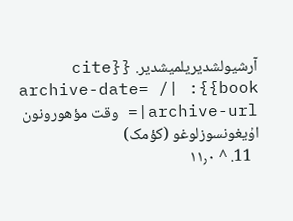آرشیولشدیریلمیشدیر. {{cite book}}: |archive-date= / |archive-url= وقت مؤهورونون اۇیغونسوزلوغو (کؤمک)
  11. ^ ۱۱٫۰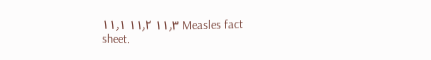۱۱٫۱ ۱۱٫۲ ۱۱٫۳ Measles fact sheet.